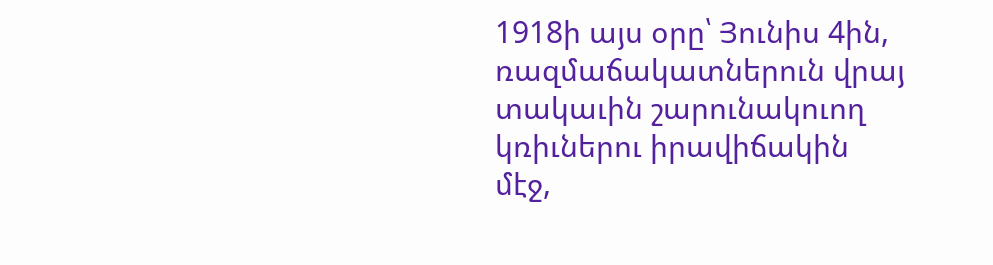1918ի այս օրը՝ Յունիս 4ին, ռազմաճակատներուն վրայ տակաւին շարունակուող կռիւներու իրավիճակին մէջ,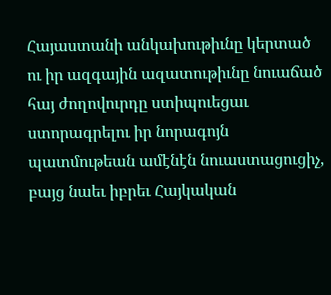Հայաստանի անկախութիւնը կերտած ու իր ազգային ազատութիւնը նուաճած հայ ժողովուրդը ստիպուեցաւ ստորագրելու իր նորագոյն պատմութեան ամէնէն նուաստացուցիչ, բայց նաեւ իբրեւ Հայկական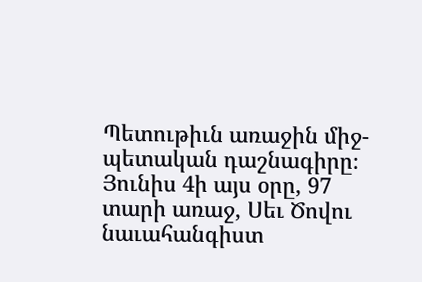Պետութիւն առաջին միջ-պետական դաշնագիրը։
Յունիս 4ի այս օրը, 97 տարի առաջ, Սեւ Ծովու նաւահանգիստ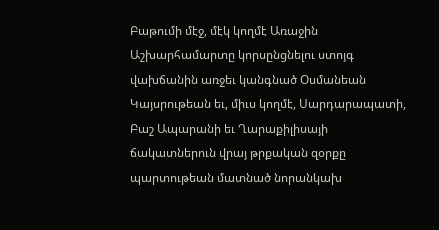Բաթումի մէջ, մէկ կողմէ Առաջին Աշխարհամարտը կորսընցնելու ստոյգ վախճանին առջեւ կանգնած Օսմանեան Կայսրութեան եւ, միւս կողմէ, Սարդարապատի, Բաշ Ապարանի եւ Ղարաքիլիսայի ճակատներուն վրայ թրքական զօրքը պարտութեան մատնած նորանկախ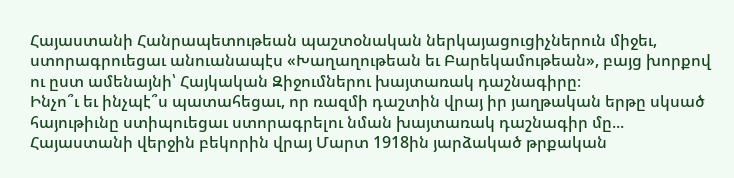Հայաստանի Հանրապետութեան պաշտօնական ներկայացուցիչներուն միջեւ, ստորագրուեցաւ անուանապէս «Խաղաղութեան եւ Բարեկամութեան», բայց խորքով ու ըստ ամենայնի՝ Հայկական Զիջումներու խայտառակ դաշնագիրը։
Ինչո՞ւ եւ ինչպէ՞ս պատահեցաւ, որ ռազմի դաշտին վրայ իր յաղթական երթը սկսած հայութիւնը ստիպուեցաւ ստորագրելու նման խայտառակ դաշնագիր մը...
Հայաստանի վերջին բեկորին վրայ Մարտ 1918ին յարձակած թրքական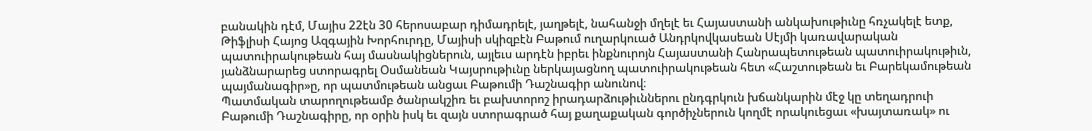բանակին դէմ, Մայիս 22էն 30 հերոսաբար դիմադրելէ, յաղթելէ, նահանջի մղելէ եւ Հայաստանի անկախութիւնը հռչակելէ ետք, Թիֆլիսի Հայոց Ազգային Խորհուրդը, Մայիսի սկիզբէն Բաթում ուղարկուած Անդրկովկասեան Սէյմի կառավարական պատուիրակութեան հայ մասնակիցներուն, այլեւս արդէն իբրեւ ինքնուրոյն Հայաստանի Հանրապետութեան պատուիրակութիւն, յանձնարարեց ստորագրել Օսմանեան Կայսրութիւնը ներկայացնող պատուիրակութեան հետ «Հաշտութեան եւ Բարեկամութեան պայմանագիր»ը, որ պատմութեան անցաւ Բաթումի Դաշնագիր անունով։
Պատմական տարողութեամբ ծանրակշիռ եւ բախտորոշ իրադարձութիւններու ընդգրկուն խճանկարին մէջ կը տեղադրուի Բաթումի Դաշնագիրը, որ օրին իսկ եւ զայն ստորագրած հայ քաղաքական գործիչներուն կողմէ որակուեցաւ «խայտառակ» ու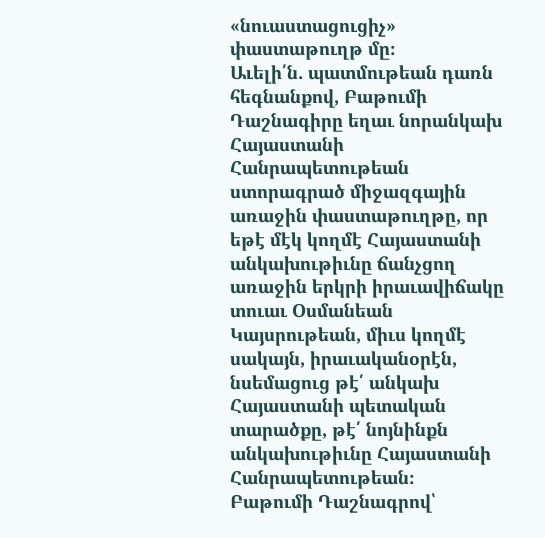«նուաստացուցիչ» փաստաթուղթ մը։
Աւելի՛ն. պատմութեան դառն հեգնանքով, Բաթումի Դաշնագիրը եղաւ նորանկախ Հայաստանի Հանրապետութեան ստորագրած միջազգային առաջին փաստաթուղթը, որ եթէ մէկ կողմէ Հայաստանի անկախութիւնը ճանչցող առաջին երկրի իրաւավիճակը տուաւ Օսմանեան Կայսրութեան, միւս կողմէ սակայն, իրաւականօրէն, նսեմացուց թէ՛ անկախ Հայաստանի պետական տարածքը, թէ՛ նոյնինքն անկախութիւնը Հայաստանի Հանրապետութեան։
Բաթումի Դաշնագրով՝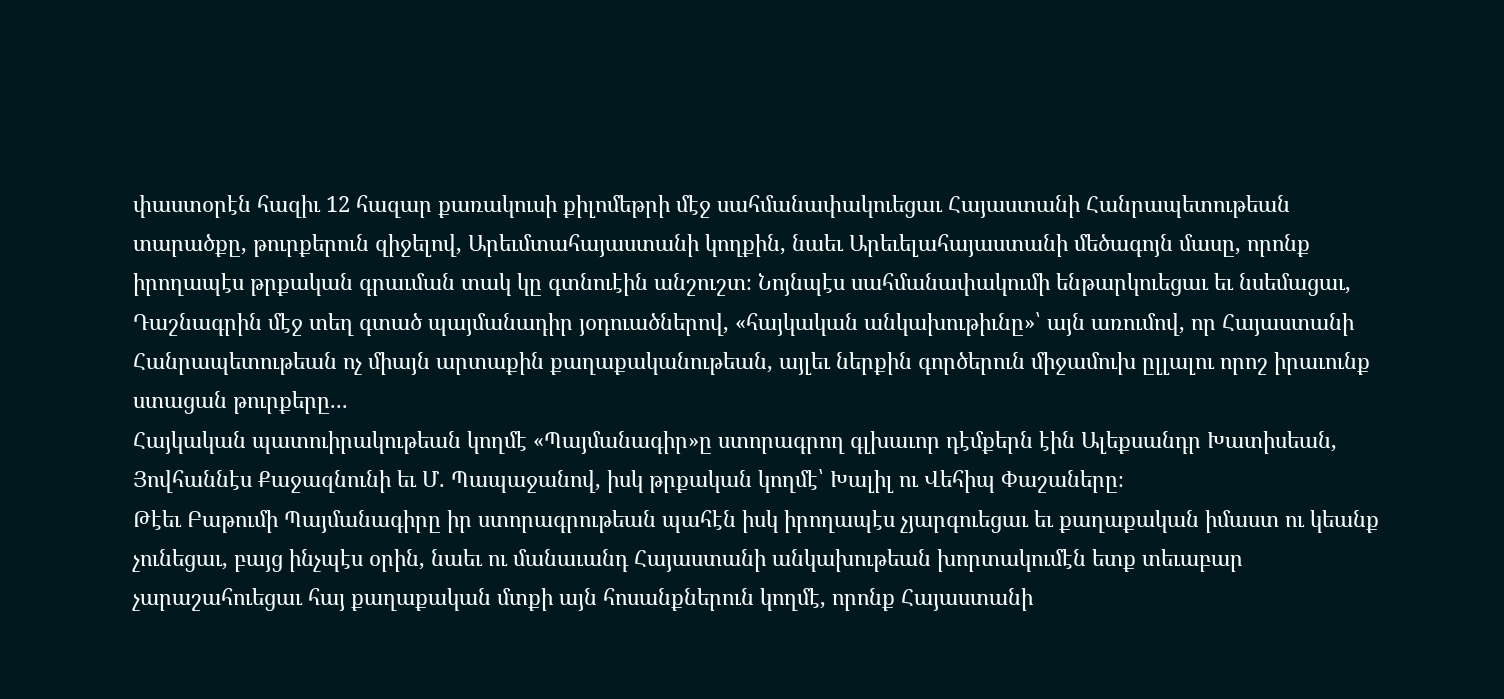փաստօրէն հազիւ 12 հազար քառակուսի քիլոմեթրի մէջ սահմանափակուեցաւ Հայաստանի Հանրապետութեան տարածքը, թուրքերուն զիջելով, Արեւմտահայաստանի կողքին, նաեւ Արեւելահայաստանի մեծագոյն մասը, որոնք իրողապէս թրքական գրաւման տակ կը գտնուէին անշուշտ։ Նոյնպէս սահմանափակումի ենթարկուեցաւ եւ նսեմացաւ, Դաշնագրին մէջ տեղ գտած պայմանադիր յօդուածներով, «հայկական անկախութիւնը»՝ այն առումով, որ Հայաստանի Հանրապետութեան ոչ միայն արտաքին քաղաքականութեան, այլեւ ներքին գործերուն միջամուխ ըլլալու որոշ իրաւունք ստացան թուրքերը...
Հայկական պատուիրակութեան կողմէ «Պայմանագիր»ը ստորագրող գլխաւոր դէմքերն էին Ալեքսանդր Խատիսեան, Յովհաննէս Քաջազնունի եւ Մ. Պապաջանով, իսկ թրքական կողմէ՝ Խալիլ ու Վեհիպ Փաշաները։
Թէեւ Բաթումի Պայմանագիրը իր ստորագրութեան պահէն իսկ իրողապէս չյարգուեցաւ եւ քաղաքական իմաստ ու կեանք չունեցաւ, բայց ինչպէս օրին, նաեւ ու մանաւանդ Հայաստանի անկախութեան խորտակումէն ետք տեւաբար չարաշահուեցաւ հայ քաղաքական մտքի այն հոսանքներուն կողմէ, որոնք Հայաստանի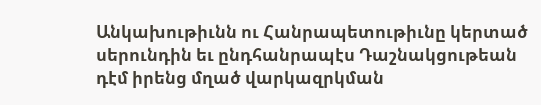Անկախութիւնն ու Հանրապետութիւնը կերտած սերունդին եւ ընդհանրապէս Դաշնակցութեան դէմ իրենց մղած վարկազրկման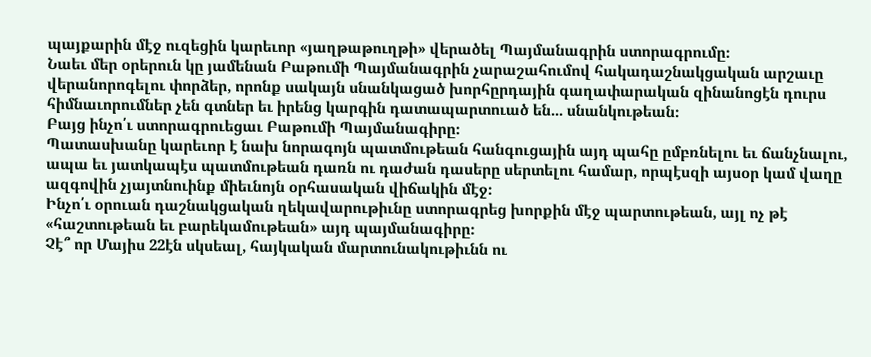պայքարին մէջ ուզեցին կարեւոր «յաղթաթուղթի» վերածել Պայմանագրին ստորագրումը։
Նաեւ մեր օրերուն կը յամենան Բաթումի Պայմանագրին չարաշահումով հակադաշնակցական արշաւը վերանորոգելու փորձեր, որոնք սակայն սնանկացած խորհըրդային գաղափարական զինանոցէն դուրս հիմնաւորումներ չեն գտներ եւ իրենց կարգին դատապարտուած են... սնանկութեան։
Բայց ինչո՛ւ ստորագրուեցաւ Բաթումի Պայմանագիրը։
Պատասխանը կարեւոր է նախ նորագոյն պատմութեան հանգուցային այդ պահը ըմբռնելու եւ ճանչնալու, ապա եւ յատկապէս պատմութեան դառն ու դաժան դասերը սերտելու համար, որպէսզի այսօր կամ վաղը ազգովին չյայտնուինք միեւնոյն օրհասական վիճակին մէջ։
Ինչո՛ւ օրուան դաշնակցական ղեկավարութիւնը ստորագրեց խորքին մէջ պարտութեան, այլ ոչ թէ «հաշտութեան եւ բարեկամութեան» այդ պայմանագիրը։
Չէ՞ որ Մայիս 22էն սկսեալ, հայկական մարտունակութիւնն ու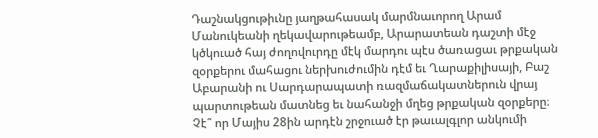Դաշնակցութիւնը յաղթահասակ մարմնաւորող Արամ Մանուկեանի ղեկավարութեամբ, Արարատեան դաշտի մէջ կծկուած հայ ժողովուրդը մէկ մարդու պէս ծառացաւ թրքական զօրքերու մահացու ներխուժումին դէմ եւ Ղարաքիլիսայի, Բաշ Աբարանի ու Սարդարապատի ռազմաճակատներուն վրայ պարտութեան մատնեց եւ նահանջի մղեց թրքական զօրքերը։
Չէ՞ որ Մայիս 28ին արդէն շրջուած էր թաւալգլոր անկումի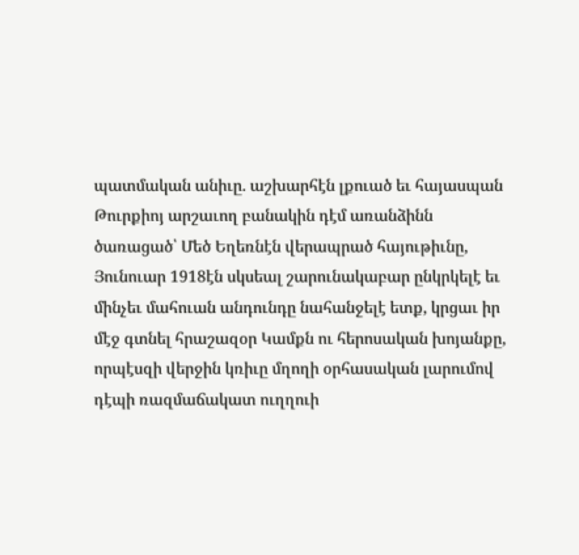պատմական անիւը. աշխարհէն լքուած եւ հայասպան Թուրքիոյ արշաւող բանակին դէմ առանձինն ծառացած՝ Մեծ Եղեռնէն վերապրած հայութիւնը, Յունուար 1918էն սկսեալ շարունակաբար ընկրկելէ եւ մինչեւ մահուան անդունդը նահանջելէ ետք, կրցաւ իր մէջ գտնել հրաշազօր Կամքն ու հերոսական խոյանքը, որպէսզի վերջին կռիւը մղողի օրհասական լարումով դէպի ռազմաճակատ ուղղուի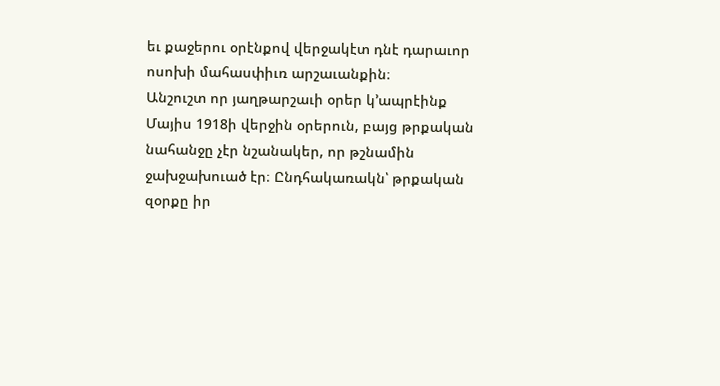եւ քաջերու օրէնքով վերջակէտ դնէ դարաւոր ոսոխի մահասփիւռ արշաւանքին։
Անշուշտ որ յաղթարշաւի օրեր կ’ապրէինք Մայիս 1918ի վերջին օրերուն, բայց թրքական նահանջը չէր նշանակեր, որ թշնամին ջախջախուած էր։ Ընդհակառակն՝ թրքական զօրքը իր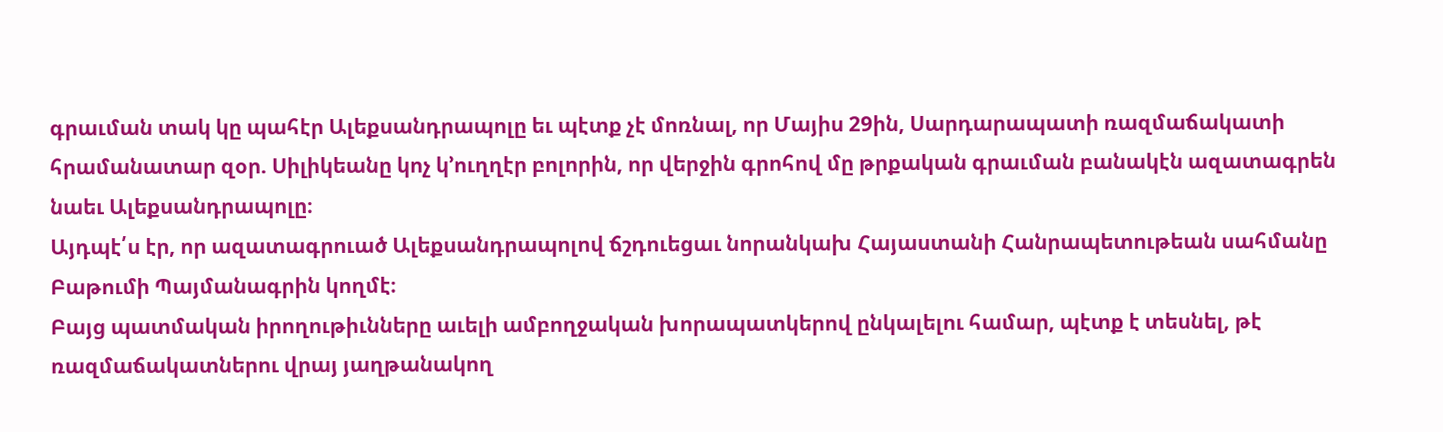գրաւման տակ կը պահէր Ալեքսանդրապոլը եւ պէտք չէ մոռնալ, որ Մայիս 29ին, Սարդարապատի ռազմաճակատի հրամանատար զօր. Սիլիկեանը կոչ կ’ուղղէր բոլորին, որ վերջին գրոհով մը թրքական գրաւման բանակէն ազատագրեն նաեւ Ալեքսանդրապոլը։
Այդպէ՛ս էր, որ ազատագրուած Ալեքսանդրապոլով ճշդուեցաւ նորանկախ Հայաստանի Հանրապետութեան սահմանը Բաթումի Պայմանագրին կողմէ։
Բայց պատմական իրողութիւնները աւելի ամբողջական խորապատկերով ընկալելու համար, պէտք է տեսնել, թէ ռազմաճակատներու վրայ յաղթանակող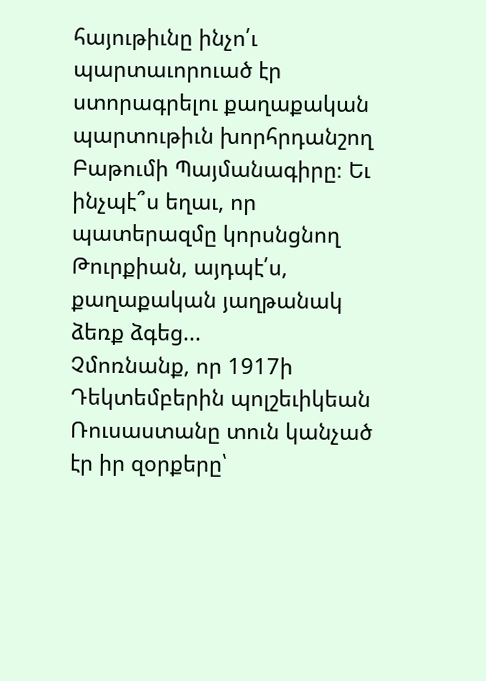հայութիւնը ինչո՛ւ պարտաւորուած էր ստորագրելու քաղաքական պարտութիւն խորհրդանշող Բաթումի Պայմանագիրը։ Եւ ինչպէ՞ս եղաւ, որ պատերազմը կորսնցնող Թուրքիան, այդպէ՛ս, քաղաքական յաղթանակ ձեռք ձգեց...
Չմոռնանք, որ 1917ի Դեկտեմբերին պոլշեւիկեան Ռուսաստանը տուն կանչած էր իր զօրքերը՝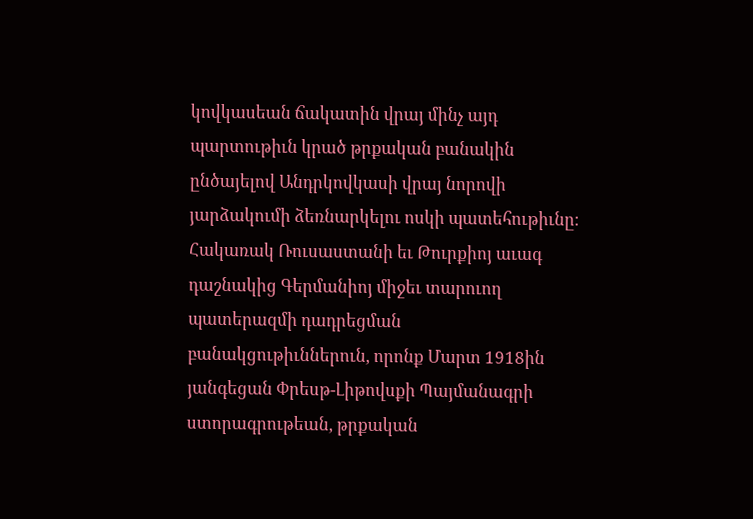կովկասեան ճակատին վրայ մինչ այդ պարտութիւն կրած թրքական բանակին ընծայելով Անդրկովկասի վրայ նորովի յարձակումի ձեռնարկելու ոսկի պատեհութիւնը։ Հակառակ Ռուսաստանի եւ Թուրքիոյ աւագ դաշնակից Գերմանիոյ միջեւ տարուող պատերազմի դադրեցման բանակցութիւններուն, որոնք Մարտ 1918ին յանգեցան Փրեսթ-Լիթովսքի Պայմանագրի ստորագրութեան, թրքական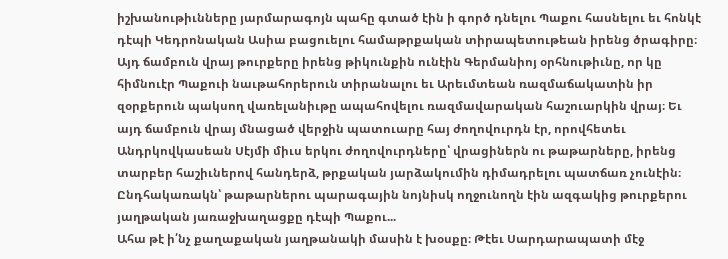իշխանութիւնները յարմարագոյն պահը գտած էին ի գործ դնելու Պաքու հասնելու եւ հոնկէ դէպի Կեդրոնական Ասիա բացուելու համաթրքական տիրապետութեան իրենց ծրագիրը։ Այդ ճամբուն վրայ թուրքերը իրենց թիկունքին ունէին Գերմանիոյ օրհնութիւնը, որ կը հիմնուէր Պաքուի նաւթահորերուն տիրանալու եւ Արեւմտեան ռազմաճակատին իր զօրքերուն պակսող վառելանիւթը ապահովելու ռազմավարական հաշուարկին վրայ։ Եւ այդ ճամբուն վրայ մնացած վերջին պատուարը հայ ժողովուրդն էր, որովհետեւ Անդրկովկասեան Սէյմի միւս երկու ժողովուրդները՝ վրացիներն ու թաթարները, իրենց տարբեր հաշիւներով հանդերձ, թրքական յարձակումին դիմադրելու պատճառ չունէին։ Ընդհակառակն՝ թաթարներու պարագային նոյնիսկ ողջունողն էին ազգակից թուրքերու յաղթական յառաջխաղացքը դէպի Պաքու...
Ահա թէ ի՛նչ քաղաքական յաղթանակի մասին է խօսքը։ Թէեւ Սարդարապատի մէջ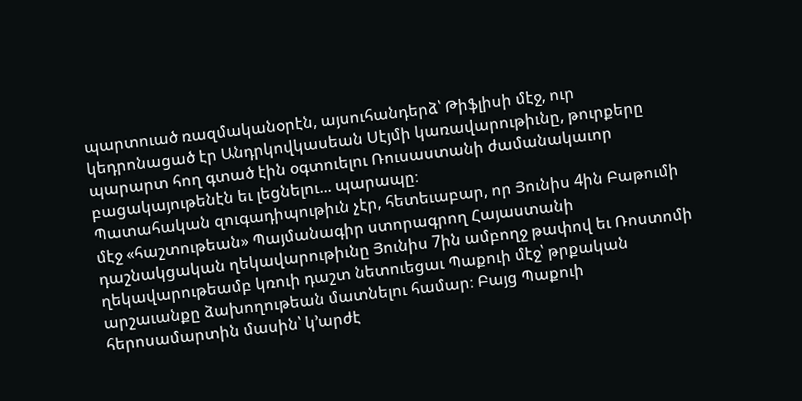պարտուած ռազմականօրէն, այսուհանդերձ՝ Թիֆլիսի մէջ, ուր կեդրոնացած էր Անդրկովկասեան Սէյմի կառավարութիւնը, թուրքերը պարարտ հող գտած էին օգտուելու Ռուսաստանի ժամանակաւոր բացակայութենէն եւ լեցնելու... պարապը։
Պատահական զուգադիպութիւն չէր, հետեւաբար, որ Յունիս 4ին Բաթումի մէջ «հաշտութեան» Պայմանագիր ստորագրող Հայաստանի դաշնակցական ղեկավարութիւնը Յունիս 7ին ամբողջ թափով եւ Ռոստոմի ղեկավարութեամբ կռուի դաշտ նետուեցաւ Պաքուի մէջ՝ թրքական արշաւանքը ձախողութեան մատնելու համար։ Բայց Պաքուի հերոսամարտին մասին՝ կ’արժէ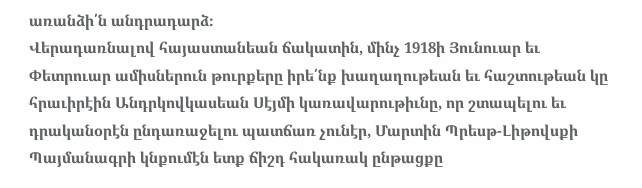առանձի՛ն անդրադարձ։
Վերադառնալով հայաստանեան ճակատին, մինչ 1918ի Յունուար եւ Փետրուար ամիսներուն թուրքերը իրե՛նք խաղաղութեան եւ հաշտութեան կը հրաւիրէին Անդրկովկասեան Սէյմի կառավարութիւնը, որ շտապելու եւ դրականօրէն ընդառաջելու պատճառ չունէր, Մարտին Պրեսթ-Լիթովսքի Պայմանագրի կնքումէն ետք ճիշդ հակառակ ընթացքը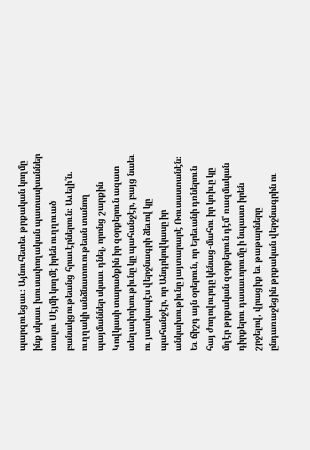պարզուեցաւ։ Այնուհետեւ թրքական կողմը ինք սկսաւ խուսափողական պատասխաններ տալու Սէյմի կողմէ իրեն ուղղուած բանակցութեանց հրաւէրներուն։ Աւելի՛ն. ուղղակի անձնատուութեան տանող պայմաններ սկսաւ դնել, որոնց շարքին Կովկասի տարածքին իր զօրքերուն ազատ տեղափոխութիւնը կը պահանջէր, բայց նաեւ ու յատկապէս վերջնագրի ձեւով կը պահանջէր, որ Անդրկովկասը իր անկախութիւնը յայտարարէ Ռուսաստանէն։
Եւ ճիշդ այն օրերուն, որ Երեւանի դռներուն հայ ժողովուրդը կենաց-մահու իր կռիւը կը մղէր թրքական զօրքերուն դէմ՝ ռազմական դիրքերու դասաւորումը ի նպաստ իրեն շրջելով, վրացիք եւ թաթարները ընդառաջեցին թրքական վերջնագրին ու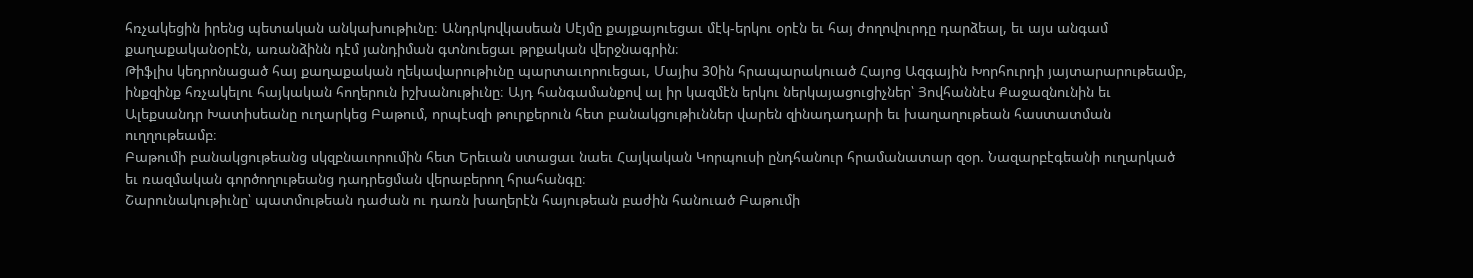հռչակեցին իրենց պետական անկախութիւնը։ Անդրկովկասեան Սէյմը քայքայուեցաւ մէկ-երկու օրէն եւ հայ ժողովուրդը դարձեալ, եւ այս անգամ քաղաքականօրէն, առանձինն դէմ յանդիման գտնուեցաւ թրքական վերջնագրին։
Թիֆլիս կեդրոնացած հայ քաղաքական ղեկավարութիւնը պարտաւորուեցաւ, Մայիս 30ին հրապարակուած Հայոց Ազգային Խորհուրդի յայտարարութեամբ, ինքզինք հռչակելու հայկական հողերուն իշխանութիւնը։ Այդ հանգամանքով ալ իր կազմէն երկու ներկայացուցիչներ՝ Յովհաննէս Քաջազնունին եւ Ալեքսանդր Խատիսեանը ուղարկեց Բաթում, որպէսզի թուրքերուն հետ բանակցութիւններ վարեն զինադադարի եւ խաղաղութեան հաստատման ուղղութեամբ։
Բաթումի բանակցութեանց սկզբնաւորումին հետ Երեւան ստացաւ նաեւ Հայկական Կորպուսի ընդհանուր հրամանատար զօր. Նազարբէգեանի ուղարկած եւ ռազմական գործողութեանց դադրեցման վերաբերող հրահանգը։
Շարունակութիւնը՝ պատմութեան դաժան ու դառն խաղերէն հայութեան բաժին հանուած Բաթումի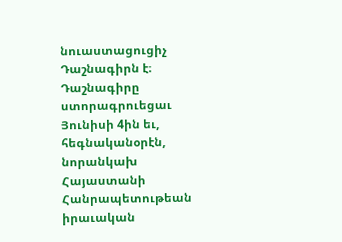նուաստացուցիչ Դաշնագիրն է։ Դաշնագիրը ստորագրուեցաւ Յունիսի 4ին եւ, հեգնականօրէն, նորանկախ Հայաստանի Հանրապետութեան իրաւական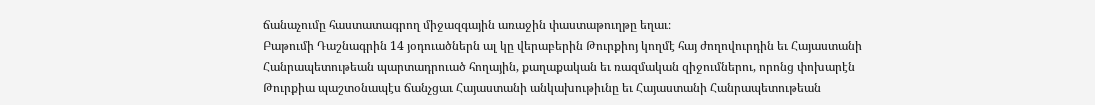ճանաչումը հաստատագրող միջազգային առաջին փաստաթուղթը եղաւ։
Բաթումի Դաշնագրին 14 յօդուածներն ալ կը վերաբերին Թուրքիոյ կողմէ հայ ժողովուրդին եւ Հայաստանի Հանրապետութեան պարտադրուած հողային, քաղաքական եւ ռազմական զիջումներու, որոնց փոխարէն Թուրքիա պաշտօնապէս ճանչցաւ Հայաստանի անկախութիւնը եւ Հայաստանի Հանրապետութեան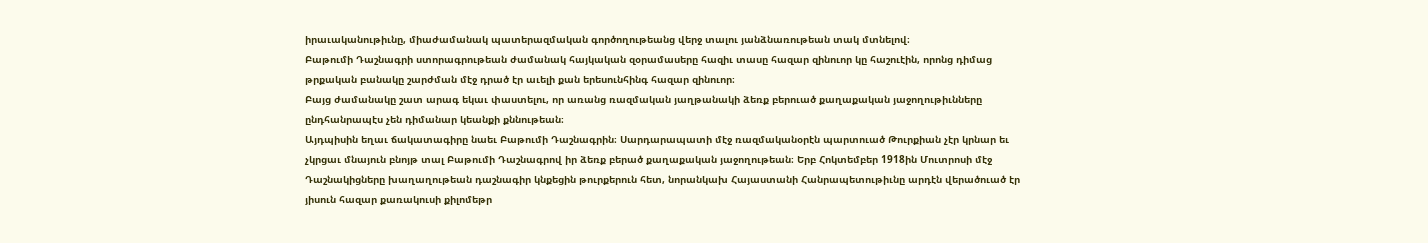իրաւականութիւնը, միաժամանակ պատերազմական գործողութեանց վերջ տալու յանձնառութեան տակ մտնելով։
Բաթումի Դաշնագրի ստորագրութեան ժամանակ հայկական զօրամասերը հազիւ տասը հազար զինուոր կը հաշուէին, որոնց դիմաց թրքական բանակը շարժման մէջ դրած էր աւելի քան երեսունհինգ հազար զինուոր։
Բայց ժամանակը շատ արագ եկաւ փաստելու, որ առանց ռազմական յաղթանակի ձեռք բերուած քաղաքական յաջողութիւնները ընդհանրապէս չեն դիմանար կեանքի քննութեան։
Այդպիսին եղաւ ճակատագիրը նաեւ Բաթումի Դաշնագրին։ Սարդարապատի մէջ ռազմականօրէն պարտուած Թուրքիան չէր կրնար եւ չկրցաւ մնայուն բնոյթ տալ Բաթումի Դաշնագրով իր ձեռք բերած քաղաքական յաջողութեան։ Երբ Հոկտեմբեր 1918ին Մուտրոսի մէջ Դաշնակիցները խաղաղութեան դաշնագիր կնքեցին թուրքերուն հետ, նորանկախ Հայաստանի Հանրապետութիւնը արդէն վերածուած էր յիսուն հազար քառակուսի քիլոմեթր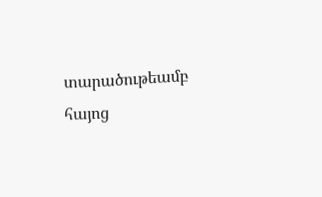տարածութեամբ հայոց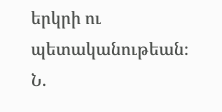երկրի ու պետականութեան։
Ն.